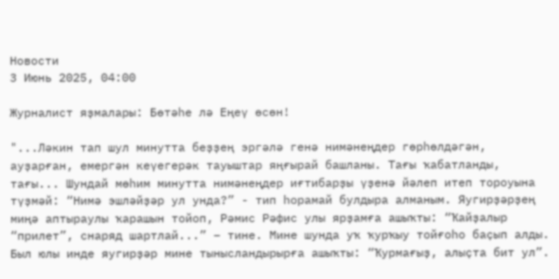Новости
3 Июнь 2025, 04:00

Журналист яҙмалары: Бөтәһе лә Еңеү өсөн!

"...Ләкин тап шул минутта беҙҙең эргәлә генә нимәнеңдер гөрһөлдәгән, ауҙарған, емергән кеүегерәк тауыштар яңғырай башланы. Тағы ҡабатланды, тағы... Шундай мөһим минутта нимәнеңдер иғтибарҙы үҙенә йәлеп итеп тороуына түҙмәй: “Нимә эшләйҙәр ул унда?” - тип һорамай булдыра алманым. Яугирҙәрҙең миңә аптыраулы ҡарашын тойоп, Рәмис Рәфис улы ярҙамға ашыҡты: “Ҡайҙалыр “прилет”, снаряд шартлай...” – тине. Мине шунда уҡ ҡурҡыу тойғоһо баҫып алды. Был юлы инде яугирҙәр мине тынысландырырға ашыҡты: “Ҡурмағыҙ, алыҫта бит ул”.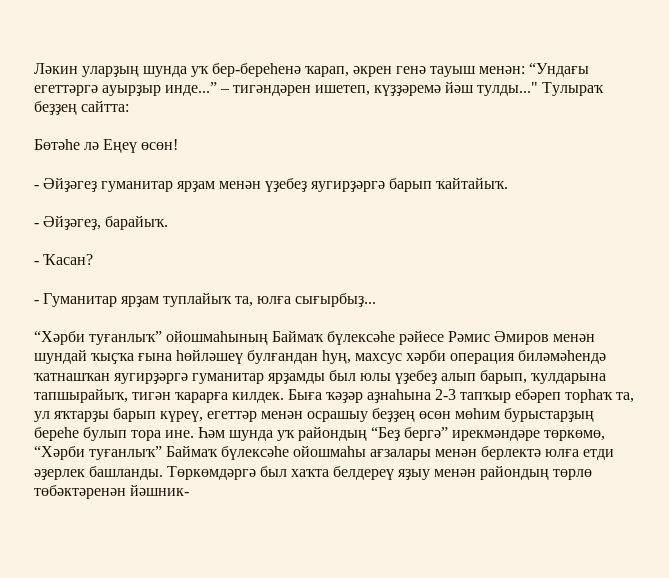Ләкин уларҙың шунда уҡ бер-береһенә ҡарап, әкрен генә тауыш менән: “Ундағы егеттәргә ауырҙыр инде...” – тигәндәрен ишетеп, күҙҙәремә йәш тулды..." Тулыраҡ беҙҙең сайтта:

Бөтәһе лә Еңеү өсөн!

- Әйҙәгеҙ гуманитар ярҙам менән үҙебеҙ яугирҙәргә барып ҡайтайыҡ.

- Әйҙәгеҙ, барайыҡ.

- Ҡасан?

- Гуманитар ярҙам туплайыҡ та, юлға сығырбыҙ...

“Хәрби туғанлыҡ” ойошмаһының Баймаҡ бүлексәһе рәйесе Рәмис Әмиров менән шундай ҡыҫҡа ғына һөйләшеү булғандан һуң, махсус хәрби операция биләмәһендә ҡатнашҡан яугирҙәргә гуманитар ярҙамды был юлы үҙебеҙ алып барып, ҡулдарына тапшырайыҡ, тигән ҡарарға килдек. Быға ҡәҙәр аҙнаһына 2-3 тапҡыр ебәреп торһаҡ та, ул яҡтарҙы барып күреү, егеттәр менән осрашыу беҙҙең өсөн мөһим бурыстарҙың береһе булып тора ине. Һәм шунда уҡ райондың “Беҙ бергә” ирекмәндәре төркөмө, “Хәрби туғанлыҡ” Баймаҡ бүлексәһе ойошмаһы ағзалары менән берлектә юлға етди әҙерлек башланды. Төркөмдәргә был хаҡта белдереү яҙыу менән райондың төрлө төбәктәренән йәшник-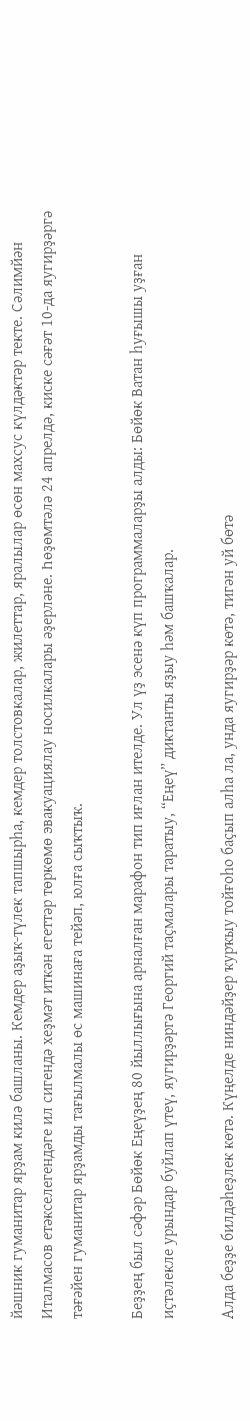йәшник гуманитар ярҙам килә башланы. Кемдер аҙыҡ-түлек тапшырһа, кемдер толстовкалар, жилеттар, яралылар өсөн махсус күлдәктәр текте. Сәлимйән Италмасов етәкселегендәге ил сигендә хеҙмәт иткән егеттәр төркөмө эвакуациялау носилкалары әҙерләне. Һөҙөмтәлә 24 апрелдә, киске сәғәт 10-да яугирҙәргә тәғәйен гуманитар ярҙамды тағылмалы өс машинаға тейәп, юлға сыҡтыҡ.

Беҙҙең был сәфәр Бөйөк Еңеүҙең 80 йыллығына арналған марафон тип иғлан ителде. Ул үҙ эсенә күп программаларҙы алды: Бөйөк Ватан һуғышы уҙған иҫтәлекле урындар буйлап үтеү, яугирҙәргә Георгий таҫмалары таратыу, “Еңеү” диктанты яҙыу һәм башҡалар.

Алда беҙҙе билдәһеҙлек көтә. Күңелде ниндәйҙер ҡурҡыу тойғоһо баҫып алһа ла, унда яугирҙәр көтә, тигән уй бөтә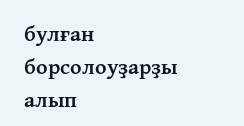булған борсолоуҙарҙы алып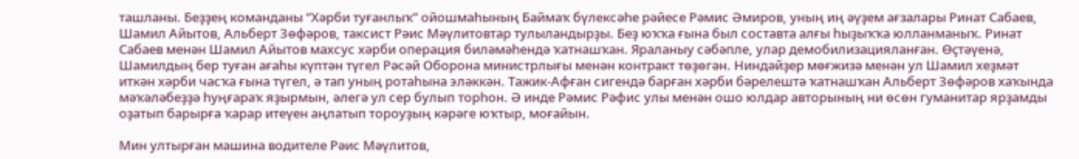ташланы. Беҙҙең команданы “Хәрби туғанлыҡ” ойошмаһының Баймаҡ бүлексәһе рәйесе Рәмис Әмиров, уның иң әүҙем ағзалары Ринат Сабаев, Шамил Айытов, Альберт Зөфәров, таксист Рәис Мәүлитовтар тулыландырҙы. Беҙ юҡҡа ғына был составта алғы һыҙыҡҡа юлланманыҡ. Ринат Сабаев менән Шамил Айытов махсус хәрби операция биләмәһендә ҡатнашҡан. Яраланыу сәбәпле, улар демобилизацияланған. Өҫтәүенә, Шамилдың бер туған ағаһы күптән түгел Рәсәй Оборона министрлығы менән контракт төҙөгән. Ниндәйҙер мөғжизә менән ул Шамил хеҙмәт иткән хәрби часҡа ғына түгел, ә тап уның ротаһына эләккән. Тажик-Афған сигендә барған хәрби бәрелештә ҡатнашҡан Альберт Зөфәров хаҡында мәҡәләбеҙҙә һуңғараҡ яҙырмын, әлегә ул сер булып торһон. Ә инде Рәмис Рәфис улы менән ошо юлдар авторының ни өсөн гуманитар ярҙамды оҙатып барырға ҡарар итеүен аңлатып тороуҙың кәрәге юҡтыр, моғайын.

Мин ултырған машина водителе Рәис Мәүлитов,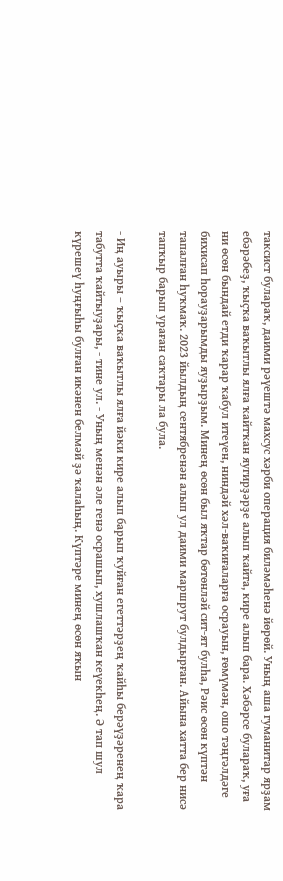таксист булараҡ, даими рәүештә махсус хәрби операция биләмәһенә йөрөй. Уның аша гуманитар ярҙам ебәрәбеҙ, ҡыҫҡа ваҡытлы ялға ҡайтҡан яугирҙәрҙе алып ҡайта, кире алып бара. Хәбәрсе булараҡ, уға ни өсөн бындай етди ҡарар ҡабул итеүен, ниндәй хәл-ваҡиғаларға осрауын, ғөмүмән, ошо тәңгәлдәге бихисап һорауҙарымды яуҙырҙым. Минең өсөн был яҡтар бөтөнләй сит-ят булһа, Рәис өсөн күптән тапалған һуҡмаҡ. 2023 йылдың сентябренән алып ул даими маршрут булдырған. Айына хатта бер нисә тапҡыр барып ураған саҡтары ла була.

- Иң ауыры – ҡыҫҡа ваҡытлы ялға йәки кире алып барып ҡуйған егеттәрҙең ҡайһы берәүҙәренең ҡара табутта ҡайтыуҙары, - тине ул. - Уның менән әле генә осрашып, хушлашҡан кеүекһең. Ә тап шул күрешеү һуңғыһы булған икәнен белмәй ҙә ҡалаһың. Күптәре минең өсөн яҡын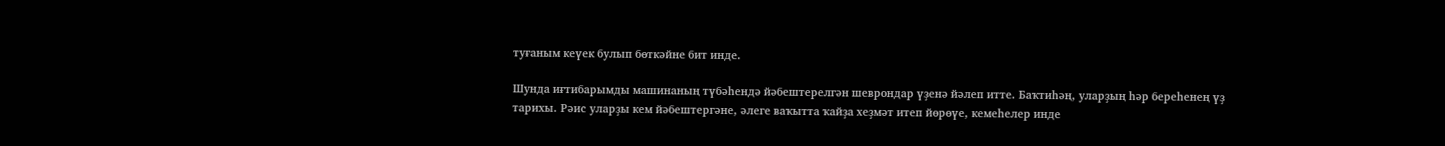туғаным кеүек булып бөткәйне бит инде.

Шунда иғтибарымды машинаның түбәһендә йәбештерелгән шеврондар үҙенә йәлеп итте. Баҡтиһәң, уларҙың һәр береһенең үҙ тарихы. Рәис уларҙы кем йәбештергәне, әлеге ваҡытта ҡайҙа хеҙмәт итеп йөрөүе, кемеһелер инде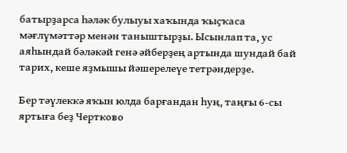батырҙарса һәләк булыуы хаҡында ҡыҫҡаса мәғлүмәттәр менән таныштырҙы. Ысынлап та, ус аяһындай бәләкәй генә әйберҙең артында шундай бай тарих, кеше яҙмышы йәшерелеүе тетрәндерҙе.

Бер тәүлеккә яҡын юлда барғандан һуң, таңғы 6-сы яртыға беҙ Чертково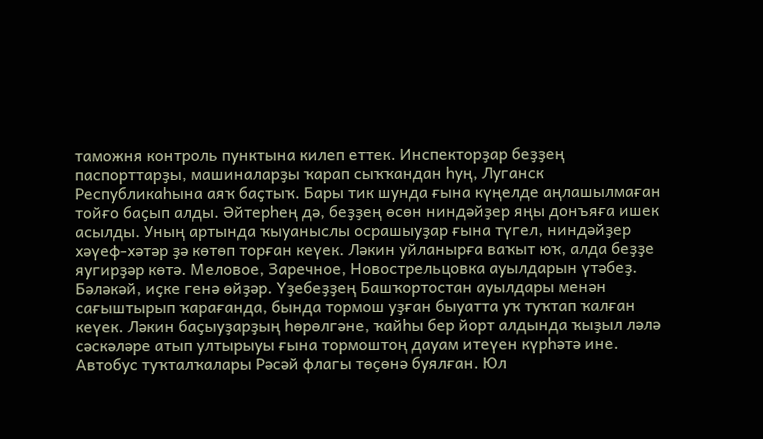таможня контроль пунктына килеп еттек. Инспекторҙар беҙҙең паспорттарҙы, машиналарҙы ҡарап сыҡҡандан һуң, Луганск Республикаһына аяҡ баҫтыҡ. Бары тик шунда ғына күңелде аңлашылмаған тойғо баҫып алды. Әйтерһең дә, беҙҙең өсөн ниндәйҙер яңы донъяға ишек асылды. Уның артында ҡыуаныслы осрашыуҙар ғына түгел, ниндәйҙер хәүеф-хәтәр ҙә көтөп торған кеүек. Ләкин уйланырға ваҡыт юҡ, алда беҙҙе яугирҙәр көтә. Меловое, Заречное, Новострельцовка ауылдарын үтәбеҙ. Бәләкәй, иҫке генә өйҙәр. Үҙебеҙҙең Башҡортостан ауылдары менән сағыштырып ҡарағанда, бында тормош уҙған быуатта уҡ туҡтап ҡалған кеүек. Ләкин баҫыуҙарҙың һөрөлгәне, ҡайһы бер йорт алдында ҡыҙыл ләлә сәскәләре атып ултырыуы ғына тормоштоң дауам итеүен күрһәтә ине. Автобус туҡталҡалары Рәсәй флагы төҫөнә буялған. Юл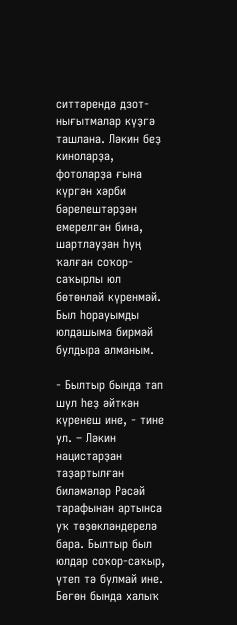ситтәрендә дзот-нығытмалар күҙгә ташлана. Ләкин беҙ киноларҙа, фотоларҙа ғына күргән хәрби бәрелештәрҙән емерелгән бина, шартлауҙан һуң ҡалған соҡор-саҡырлы юл бөтөнләй күренмәй. Был һорауымды юлдашыма бирмәй булдыра алманым.

- Былтыр бында тап шул һеҙ әйткән күренеш ине, - тине ул. – Ләкин нацистарҙан таҙартылған биләмәләр Рәсәй тарафынан артынса уҡ төҙөкләндерелә бара. Былтыр был юлдар соҡор-саҡыр, үтеп тә булмай ине. Бөгөн бында халыҡ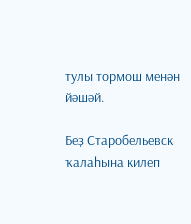тулы тормош менән йәшәй.

Беҙ Старобельевск ҡалаһына килеп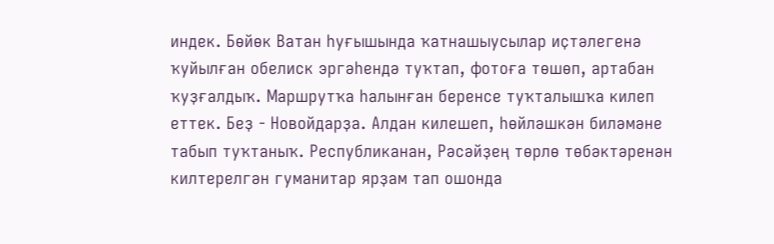индек. Бөйөк Ватан һуғышында ҡатнашыусылар иҫтәлегенә ҡуйылған обелиск эргәһендә туҡтап, фотоға төшөп, артабан ҡуҙғалдыҡ. Маршрутҡа һалынған беренсе туҡталышҡа килеп еттек. Беҙ - Новойдарҙа. Алдан килешеп, һөйләшкән биләмәне табып туҡтаныҡ. Республиканан, Рәсәйҙең төрлө төбәктәренән килтерелгән гуманитар ярҙам тап ошонда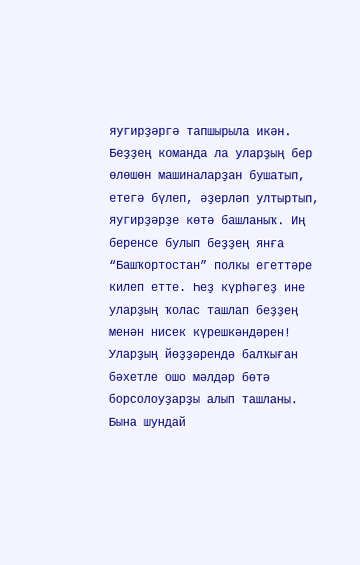яугирҙәргә тапшырыла икән. Беҙҙең команда ла уларҙың бер өлөшөн машиналарҙан бушатып, етегә бүлеп, әҙерләп ултыртып, яугирҙәрҙе көтә башланыҡ. Иң беренсе булып беҙҙең янға “Башҡортостан” полкы егеттәре килеп етте. Һеҙ күрһәгеҙ ине уларҙың ҡолас ташлап беҙҙең менән нисек күрешкәндәрен! Уларҙың йөҙҙәрендә балҡыған бәхетле ошо мәлдәр бөтә борсолоуҙарҙы алып ташланы. Бына шундай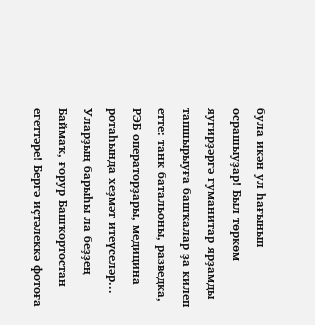була икән ул һағынып осрашыуҙар! Был төркөм яугирҙәргә гуманитар ярҙамды тапшырыуға башҡалар ҙа килеп етте: танк батальоны, разведка, РЭБ операторҙары, медицина ротаһында хеҙмәт итеүселәр... Уларҙың барыһы ла беҙҙең Баймаҡ, ғорур Башҡортостан егеттәре! Бергә иҫтәлеккә фотоға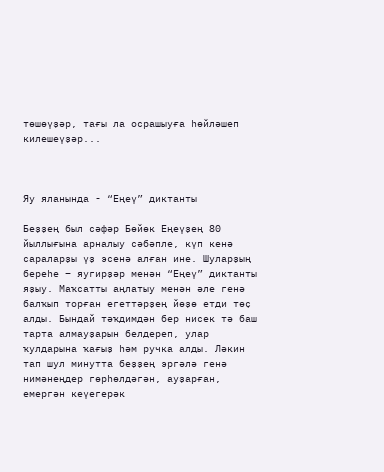төшөүҙәр, тағы ла осрашыуға һөйләшеп килешеүҙәр...



Яу яланында - “Еңеү” диктанты

Беҙҙең был сәфәр Бөйөк Еңеүҙең 80 йыллығына арналыу сәбәпле, күп кенә сараларҙы үҙ эсенә алған ине. Шуларҙың береһе – яугирҙәр менән “Еңеү” диктанты яҙыу. Маҡсатты аңлатыу менән әле генә балҡып торған егеттәрҙең йөҙө етди төҫ алды. Бындай тәҡдимдән бер нисек тә баш тарта алмауҙарын белдереп, улар ҡулдарына ҡағыҙ һәм ручка алды. Ләкин тап шул минутта беҙҙең эргәлә генә нимәнеңдер гөрһөлдәгән, ауҙарған, емергән кеүегерәк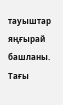тауыштар яңғырай башланы. Тағы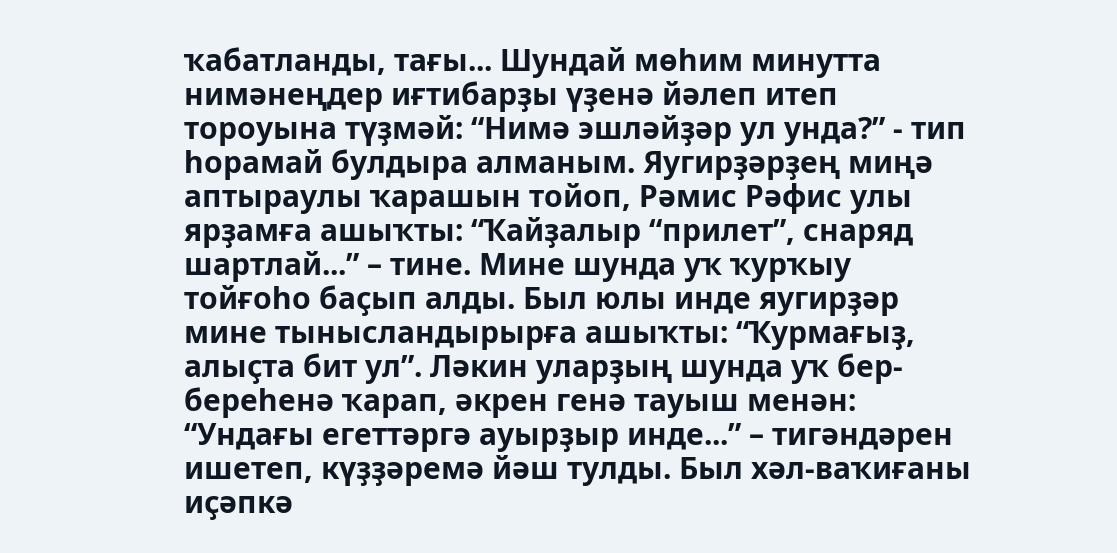ҡабатланды, тағы... Шундай мөһим минутта нимәнеңдер иғтибарҙы үҙенә йәлеп итеп тороуына түҙмәй: “Нимә эшләйҙәр ул унда?” - тип һорамай булдыра алманым. Яугирҙәрҙең миңә аптыраулы ҡарашын тойоп, Рәмис Рәфис улы ярҙамға ашыҡты: “Ҡайҙалыр “прилет”, снаряд шартлай...” – тине. Мине шунда уҡ ҡурҡыу тойғоһо баҫып алды. Был юлы инде яугирҙәр мине тынысландырырға ашыҡты: “Ҡурмағыҙ, алыҫта бит ул”. Ләкин уларҙың шунда уҡ бер-береһенә ҡарап, әкрен генә тауыш менән: “Ундағы егеттәргә ауырҙыр инде...” – тигәндәрен ишетеп, күҙҙәремә йәш тулды. Был хәл-ваҡиғаны иҫәпкә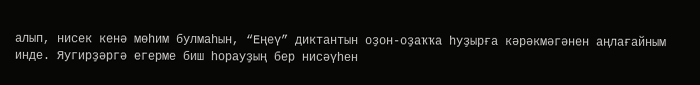алып, нисек кенә мөһим булмаһын, “Еңеү” диктантын оҙон-оҙаҡҡа һуҙырға кәрәкмәгәнен аңлағайным инде. Яугирҙәргә егерме биш һорауҙың бер нисәүһен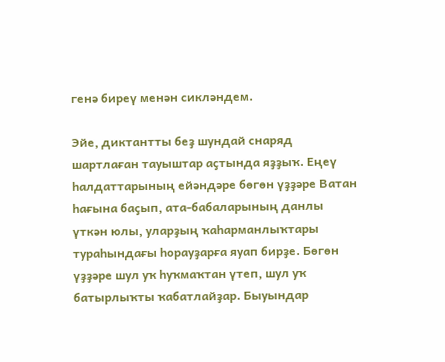генә биреү менән сикләндем.

Эйе, диктантты беҙ шундай снаряд шартлаған тауыштар аҫтында яҙҙыҡ. Еңеү һалдаттарының ейәндәре бөгөн үҙҙәре Ватан һағына баҫып, ата-бабаларының данлы үткән юлы, уларҙың ҡаһарманлыҡтары тураһындағы һорауҙарға яуап бирҙе. Бөгөн үҙҙәре шул уҡ һуҡмаҡтан үтеп, шул уҡ батырлыҡты ҡабатлайҙар. Быуындар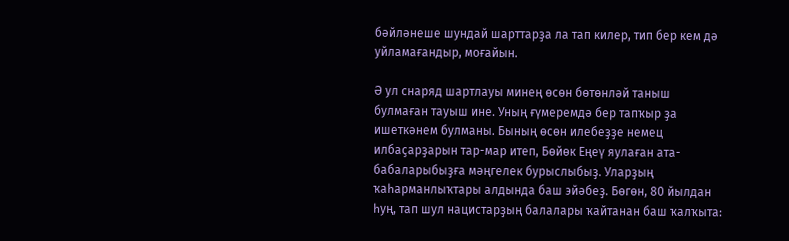бәйләнеше шундай шарттарҙа ла тап килер, тип бер кем дә уйламағандыр, моғайын.

Ә ул снаряд шартлауы минең өсөн бөтөнләй таныш булмаған тауыш ине. Уның ғүмеремдә бер тапҡыр ҙа ишеткәнем булманы. Бының өсөн илебеҙҙе немец илбаҫарҙарын тар-мар итеп, Бөйөк Еңеү яулаған ата-бабаларыбыҙға мәңгелек бурыслыбыҙ. Уларҙың ҡаһарманлыҡтары алдында баш эйәбеҙ. Бөгөн, 80 йылдан һуң, тап шул нацистарҙың балалары ҡайтанан баш ҡалҡыта: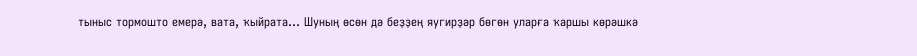тыныс тормошто емерә, вата, ҡыйрата... Шуның өсөн дә беҙҙең яугирҙәр бөгөн уларға ҡаршы көрәшкә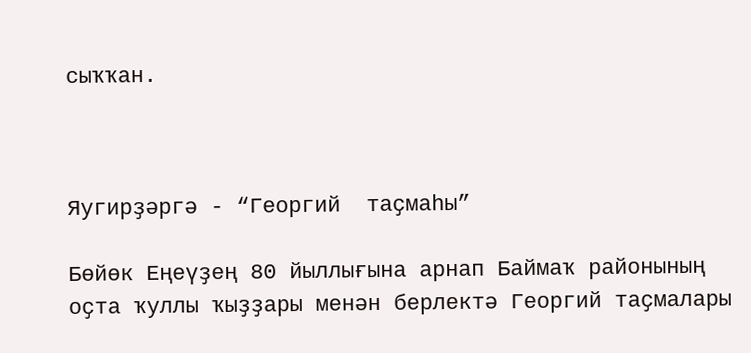сыҡҡан.



Яугирҙәргә - “Георгий  таҫмаһы”

Бөйөк Еңеүҙең 80 йыллығына арнап Баймаҡ районының оҫта ҡуллы ҡыҙҙары менән берлектә Георгий таҫмалары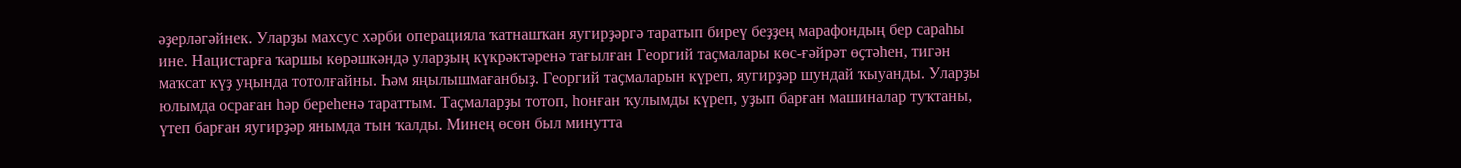әҙерләгәйнек. Уларҙы махсус хәрби операцияла ҡатнашҡан яугирҙәргә таратып биреү беҙҙең марафондың бер сараһы ине. Нацистарға ҡаршы көрәшкәндә уларҙың күкрәктәренә тағылған Георгий таҫмалары көс-ғәйрәт өҫтәһен, тигән маҡсат күҙ уңында тотолғайны. Һәм яңылышмағанбыҙ. Георгий таҫмаларын күреп, яугирҙәр шундай ҡыуанды. Уларҙы юлымда осраған һәр береһенә тараттым. Таҫмаларҙы тотоп, һонған ҡулымды күреп, уҙып барған машиналар туҡтаны, үтеп барған яугирҙәр янымда тын ҡалды. Минең өсөн был минутта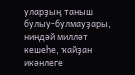уларҙың таныш булыу-булмауҙары, ниндәй милләт кешеһе, ҡайҙан икәнлеге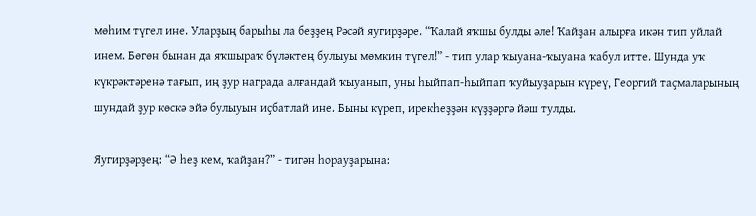мөһим түгел ине. Уларҙың барыһы ла беҙҙең Рәсәй яугирҙәре. “Ҡалай яҡшы булды әле! Ҡайҙан алырға икән тип уйлай инем. Бөгөн бынан да яҡшыраҡ бүләктең булыуы мөмкин түгел!” - тип улар ҡыуана-ҡыуана ҡабул итте. Шунда уҡ күкрәктәренә тағып, иң ҙур награда алғандай ҡыуанып, уны һыйпап-һыйпап ҡуйыуҙарын күреү, Георгий таҫмаларының шундай ҙур көскә эйә булыуын иҫбатлай ине. Быны күреп, ирекһеҙҙән күҙҙәргә йәш тулды.

Яугирҙәрҙең: “Ә һеҙ кем, ҡайҙан?” - тигән һорауҙарына: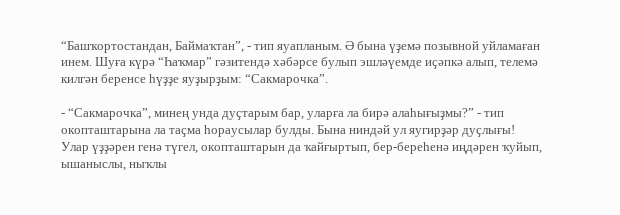“Башҡортостандан, Баймаҡтан”, - тип яуапланым. Ә бына үҙемә позывной уйламаған инем. Шуға күрә “Һаҡмар” гәзитендә хәбәрсе булып эшләүемде иҫәпкә алып, телемә килгән беренсе һүҙҙе яуҙырҙым: “Сакмарочка”.

- “Сакмарочка”, минең унда дуҫтарым бар, уларға ла бирә алаһығыҙмы?” - тип окопташтарына ла таҫма һораусылар булды. Бына ниндәй ул яугирҙәр дуҫлығы! Улар үҙҙәрен генә түгел, окопташтарын да ҡайғыртып, бер-береһенә иңдәрен ҡуйып, ышаныслы, ныҡлы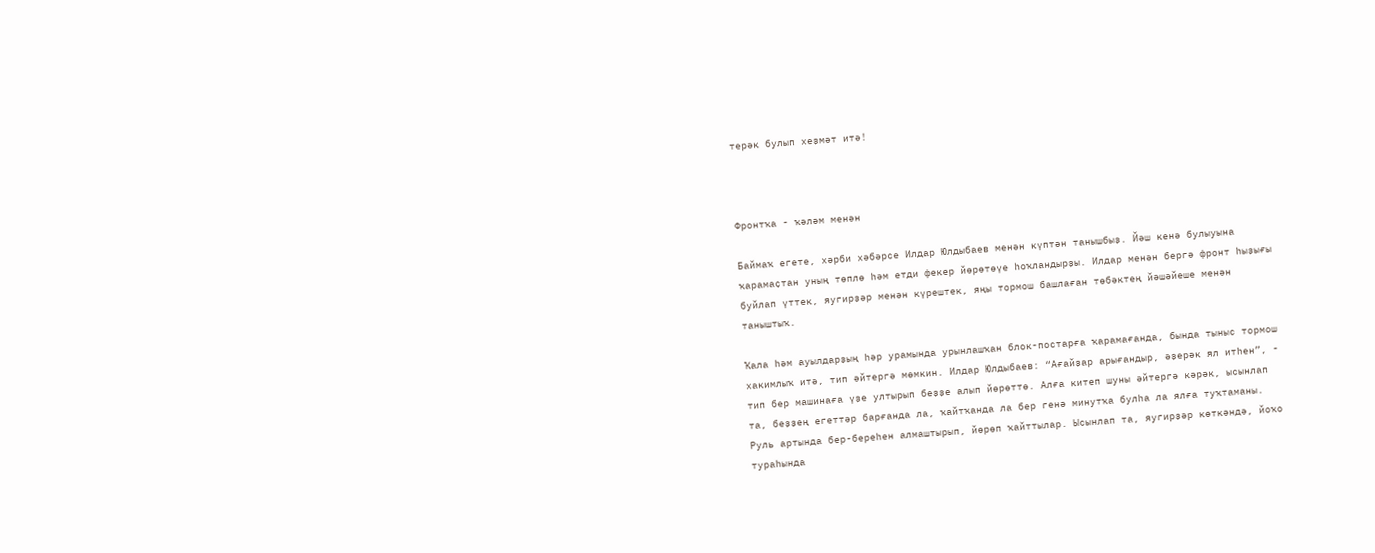терәк булып хеҙмәт итә!



Фронтҡа - ҡәләм менән

Баймаҡ егете, хәрби хәбәрсе Илдар Юлдыбаев менән күптән танышбыҙ. Йәш кенә булыуына ҡарамаҫтан уның төплө һәм етди фекер йөрөтөүе һоҡландырҙы. Илдар менән бергә фронт һыҙығы буйлап үттек, яугирҙәр менән күрештек, яңы тормош башлаған төбәктең йәшәйеше менән таныштыҡ.

Ҡала һәм ауылдарҙың һәр урамында урынлашҡан блок-постарға ҡарамағанда, бында тыныс тормош хакимлыҡ итә, тип әйтергә мөмкин. Илдар Юлдыбаев: “Ағайҙар арығандыр, әҙерәк ял итһен”, - тип бер машинаға үҙе ултырып беҙҙе алып йөрөттө. Алға китеп шуны әйтергә кәрәк, ысынлап та, беҙҙең егеттәр барғанда ла, ҡайтҡанда ла бер генә минутҡа булһа ла ялға туҡтаманы. Руль артында бер-береһен алмаштырып, йөрөп ҡайттылар. Ысынлап та, яугирҙәр көткәндә, йоҡо тураһында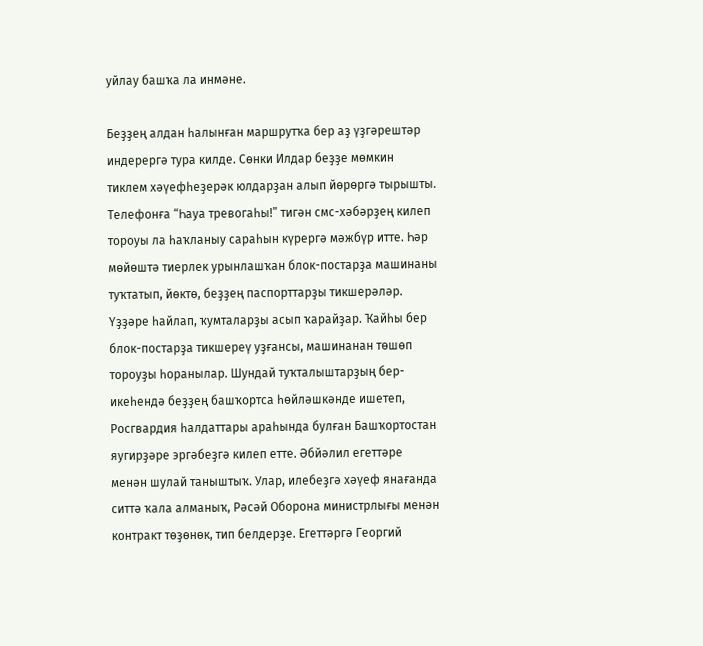уйлау башҡа ла инмәне.

Беҙҙең алдан һалынған маршрутҡа бер аҙ үҙгәрештәр индерергә тура килде. Сөнки Илдар беҙҙе мөмкин тиклем хәүефһеҙерәк юлдарҙан алып йөрөргә тырышты. Телефонға “Һауа тревогаһы!” тигән смс-хәбәрҙең килеп тороуы ла һаҡланыу сараһын күрергә мәжбүр итте. Һәр мөйөштә тиерлек урынлашҡан блок-постарҙа машинаны туҡтатып, йөктө, беҙҙең паспорттарҙы тикшерәләр. Үҙҙәре һайлап, ҡумталарҙы асып ҡарайҙар. Ҡайһы бер блок-постарҙа тикшереү уҙғансы, машинанан төшөп тороуҙы һоранылар. Шундай туҡталыштарҙың бер-икеһендә беҙҙең башҡортса һөйләшкәнде ишетеп, Росгвардия һалдаттары араһында булған Башҡортостан яугирҙәре эргәбеҙгә килеп етте. Әбйәлил егеттәре менән шулай таныштыҡ. Улар, илебеҙгә хәүеф янағанда ситтә ҡала алманыҡ, Рәсәй Оборона министрлығы менән контракт төҙөнөк, тип белдерҙе. Егеттәргә Георгий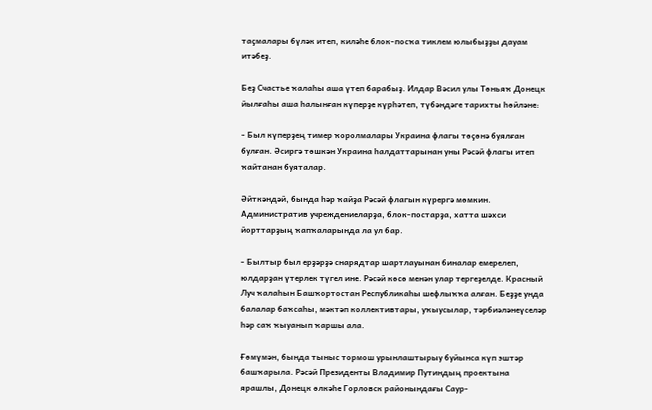таҫмалары бүләк итеп, киләһе блок-посҡа тиклем юлыбыҙҙы дауам итәбеҙ.

Беҙ Счастье ҡалаһы аша үтеп барабыҙ. Илдар Вәсил улы Төньяҡ Донецк йылғаһы аша һалынған күперҙе күрһәтеп, түбәндәге тарихты һөйләне:

- Был күперҙең тимер ҡоролмалары Украина флагы төҫөнә буялған булған. Әсиргә төшкән Украина һалдаттарынан уны Рәсәй флагы итеп ҡайтанан буяталар.

Әйткәндәй, бында һәр ҡайҙа Рәсәй флагын күрергә мөмкин. Административ учреждениеларҙа, блок-постарҙа, хатта шәхси йорттарҙың ҡапҡаларында ла ул бар.

- Былтыр был ерҙәрҙә снарядтар шартлауынан биналар емерелеп, юлдарҙан үтерлек түгел ине. Рәсәй көсө менән улар тергеҙелде. Красный Луч ҡалаһын Башҡортостан Республикаһы шефлыҡҡа алған. Беҙҙе унда балалар баҡсаһы, мәктәп коллективтары, уҡыусылар, тәрбиәләнеүселәр һәр саҡ ҡыуанып ҡаршы ала.

Ғөмүмән, бында тыныс тормош урынлаштырыу буйынса күп эштәр башҡарыла. Рәсәй Президенты Владимир Путиндың проектына ярашлы, Донецк өлкәһе Горловск районындағы Саур-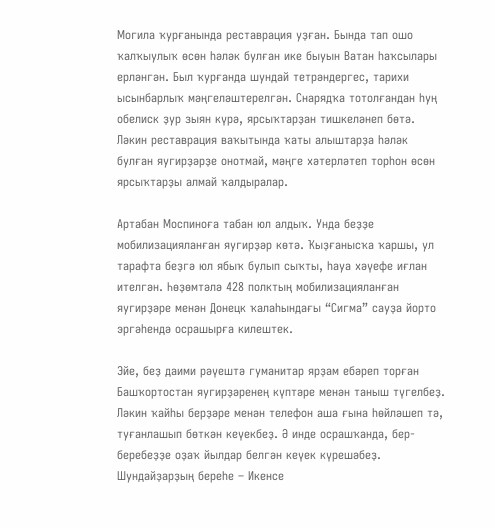Могила ҡурғанында реставрация уҙған. Бында тап ошо ҡалҡыулыҡ өсөн һәләк булған ике быуын Ватан һаҡсылары ерләнгән. Был ҡурғанда шундай тетрәндергес, тарихи ысынбарлыҡ мәңгеләштерелгән. Снарядҡа тотолғандан һуң обелиск ҙур зыян күрә, ярсыҡтарҙан тишкеләнеп бөтә. Ләкин реставрация ваҡытында ҡаты алыштарҙа һәләк булған яугирҙәрҙе онотмай, мәңге хәтерләтеп торһон өсөн ярсыҡтарҙы алмай ҡалдыралар.

Артабан Моспиноға табан юл алдыҡ. Унда беҙҙе мобилизацияланған яугирҙәр көтә. Ҡыҙғанысҡа ҡаршы, ул тарафта беҙгә юл ябыҡ булып сыҡты, һауа хәүефе иғлан ителгән. Һөҙөмтәлә 428 полктың мобилизацияланған яугирҙәре менән Донецк ҡалаһындағы “Сигма” сауҙа йорто эргәһендә осрашырға килештек.

Эйе, беҙ даими рәүештә гуманитар ярҙам ебәреп торған Башҡортостан яугирҙәренең күптәре менән таныш түгелбеҙ. Ләкин ҡайһы берҙәре менән телефон аша ғына һөйләшеп тә, туғанлашып бөткән кеүекбеҙ. Ә инде осрашҡанда, бер-беребеҙҙе оҙаҡ йылдар белгән кеүек күрешәбеҙ. Шундайҙарҙың береһе – Икенсе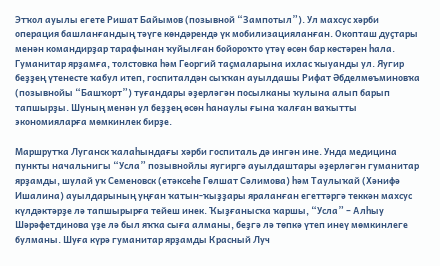Этҡол ауылы егете Ришат Байымов (позывной “Зампотыл”). Ул махсус хәрби операция башланғандың тәүге көндәрендә үк мобилизацияланған. Окопташ дуҫтары менән командирҙар тарафынан ҡуйылған бойороҡто үтәү өсөн бар көстәрен һала. Гуманитар ярҙамға, толстовка һәм Георгий таҫмаларына ихлас ҡыуанды ул. Яугир беҙҙең үтенесте ҡабул итеп, госпиталдән сыҡҡан ауылдашы Рифат Әбделмөъминовҡа (позывнойы “Башҡорт”) туғандары әҙерләгән посылканы ҡулына алып барып тапшырҙы. Шуның менән ул беҙҙең өсөн һанаулы ғына ҡалған ваҡытты экономияларға мөмкинлек бирҙе.

Маршрутҡа Луганск ҡалаһындағы хәрби госпиталь дә ингән ине. Унда медицина пункты начальнигы “Усла” позывнойлы яугиргә ауылдаштары әҙерләгән гуманитар ярҙамды, шулай уҡ Семеновск (етәксеһе Гөлшат Сәлимова) һәм Таулыҡай (Хәнифә Ишалина) ауылдарының уңған ҡатын-ҡыҙҙары яраланған егеттәргә теккән махсус күлдәктәрҙе лә тапшырырға тейеш инек. Ҡыҙғанысҡа ҡаршы, “Усла” – Алһыу Шәрәфетдинова үҙе лә был яҡҡа сыға алманы, беҙгә лә төпкә үтеп инеү мөмкинлеге булманы. Шуға күрә гуманитар ярҙамды Красный Луч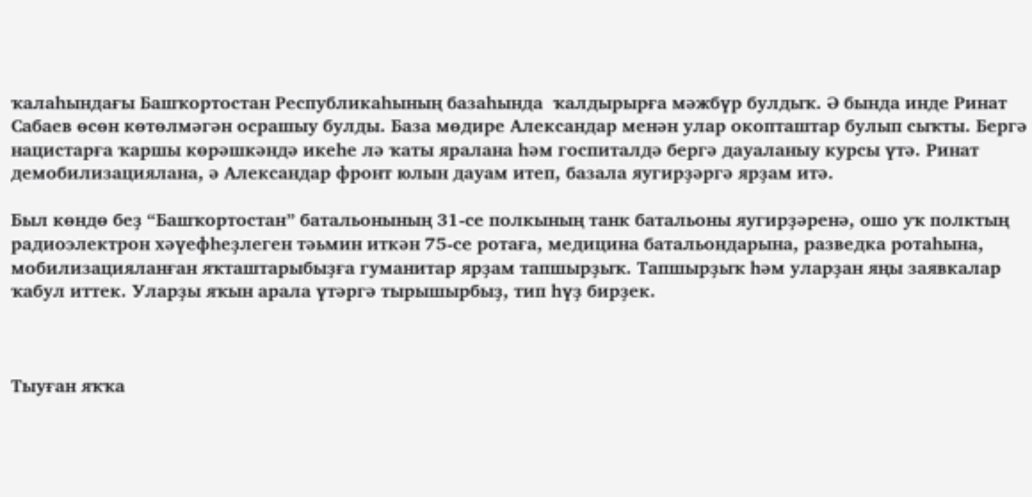ҡалаһындағы Башҡортостан Республикаһының базаһында  ҡалдырырға мәжбүр булдыҡ. Ә бында инде Ринат Сабаев өсөн көтөлмәгән осрашыу булды. База мөдире Александар менән улар окопташтар булып сыҡты. Бергә нацистарға ҡаршы көрәшкәндә икеһе лә ҡаты яралана һәм госпиталдә бергә дауаланыу курсы үтә. Ринат демобилизациялана, ә Александар фронт юлын дауам итеп, базала яугирҙәргә ярҙам итә.

Был көндө беҙ “Башҡортостан” батальонының 31-се полкының танк батальоны яугирҙәренә, ошо уҡ полктың радиоэлектрон хәүефһеҙлеген тәьмин иткән 75-се ротаға, медицина батальондарына, разведка ротаһына, мобилизацияланған яҡташтарыбыҙға гуманитар ярҙам тапшырҙыҡ. Тапшырҙыҡ һәм уларҙан яңы заявкалар ҡабул иттек. Уларҙы яҡын арала үтәргә тырышырбыҙ, тип һүҙ бирҙек.



Тыуған яҡҡа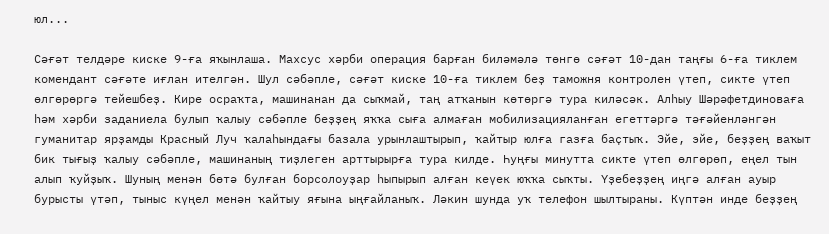юл...

Сәғәт телдәре киске 9-ға яҡынлаша. Махсус хәрби операция барған биләмәлә төнгө сәғәт 10-дан таңғы 6-ға тиклем комендант сәғәте иғлан ителгән. Шул сәбәпле, сәғәт киске 10-ға тиклем беҙ таможня контролен үтеп, сикте үтеп өлгөрөргә тейешбеҙ. Кире осраҡта, машинанан да сыҡмай, таң атҡанын көтөргә тура киләсәк. Алһыу Шәрәфетдиноваға һәм хәрби заданиела булып ҡалыу сәбәпле беҙҙең яҡҡа сыға алмаған мобилизацияланған егеттәргә тәғәйенләнгән гуманитар ярҙамды Красный Луч ҡалаһындағы базала урынлаштырып, ҡайтыр юлға газға баҫтыҡ. Эйе, эйе, беҙҙең ваҡыт бик тығыҙ ҡалыу сәбәпле, машинаның тиҙлеген арттырырға тура килде. Һуңғы минутта сикте үтеп өлгөрөп, еңел тын алып ҡуйҙыҡ. Шуның менән бөтә булған борсолоуҙар һыпырып алған кеүек юҡҡа сыҡты. Үҙебеҙҙең иңгә алған ауыр бурысты үтәп, тыныс күңел менән ҡайтыу яғына ыңғайланыҡ. Ләкин шунда уҡ телефон шылтыраны. Күптән инде беҙҙең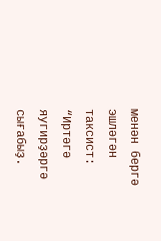менән бергә эшләгән таксист: “Иртәгә яугирҙәргә сығабыҙ.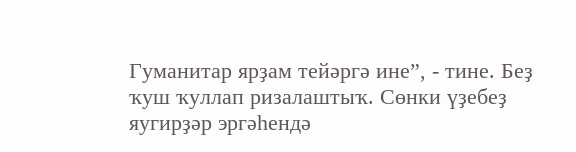Гуманитар ярҙам тейәргә ине”, - тине. Беҙ ҡуш ҡуллап ризалаштыҡ. Сөнки үҙебеҙ яугирҙәр эргәһендә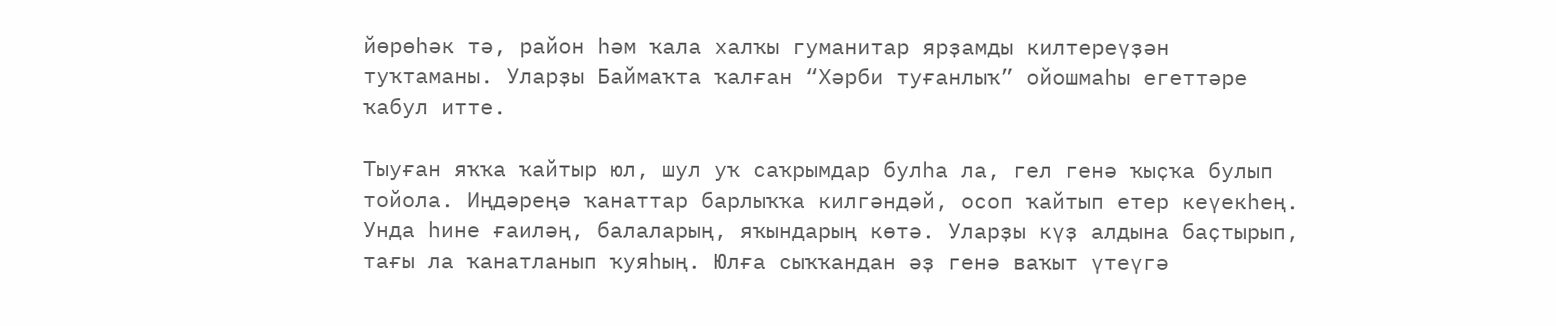йөрөһәк тә, район һәм ҡала халҡы гуманитар ярҙамды килтереүҙән туҡтаманы. Уларҙы Баймаҡта ҡалған “Хәрби туғанлыҡ” ойошмаһы егеттәре ҡабул итте.

Тыуған яҡҡа ҡайтыр юл, шул уҡ саҡрымдар булһа ла, гел генә ҡыҫҡа булып тойола. Иңдәреңә ҡанаттар барлыҡҡа килгәндәй, осоп ҡайтып етер кеүекһең. Унда һине ғаиләң, балаларың, яҡындарың көтә. Уларҙы күҙ алдына баҫтырып, тағы ла ҡанатланып ҡуяһың. Юлға сыҡҡандан әҙ генә ваҡыт үтеүгә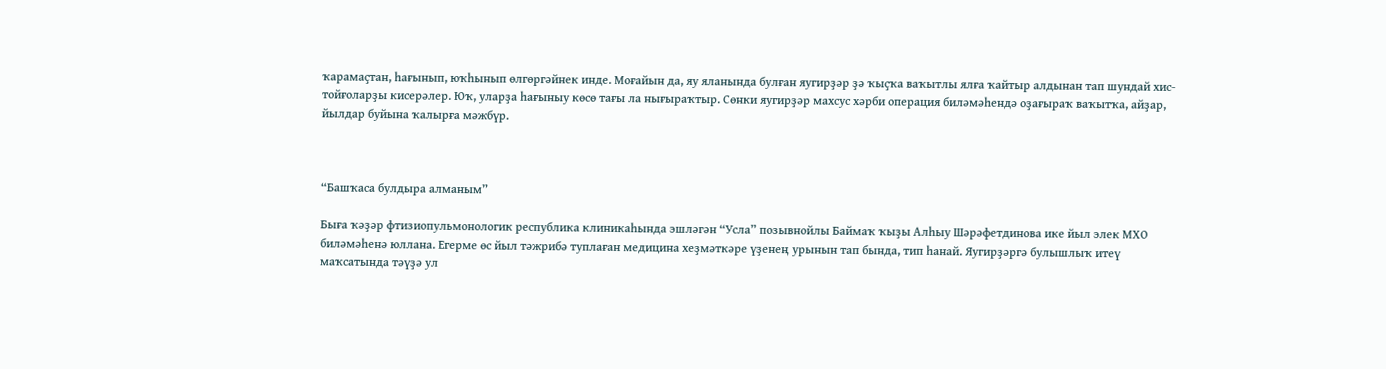ҡарамаҫтан, һағынып, юҡһынып өлгөргәйнек инде. Моғайын да, яу яланында булған яугирҙәр ҙә ҡыҫҡа ваҡытлы ялға ҡайтыр алдынан тап шундай хис-тойғоларҙы кисерәлер. Юҡ, уларҙа һағыныу көсө тағы ла нығыраҡтыр. Сөнки яугирҙәр махсус хәрби операция биләмәһендә оҙағыраҡ ваҡытҡа, айҙар, йылдар буйына ҡалырға мәжбүр.



“Башҡаса булдыра алманым”

Быға ҡәҙәр фтизиопульмонологик республика клиникаһында эшләгән “Усла” позывнойлы Баймаҡ ҡыҙы Алһыу Шәрәфетдинова ике йыл элек МХО биләмәһенә юллана. Егерме өс йыл тәжрибә туплаған медицина хеҙмәткәре үҙенең урынын тап бында, тип һанай. Яугирҙәргә булышлыҡ итеү маҡсатында тәүҙә ул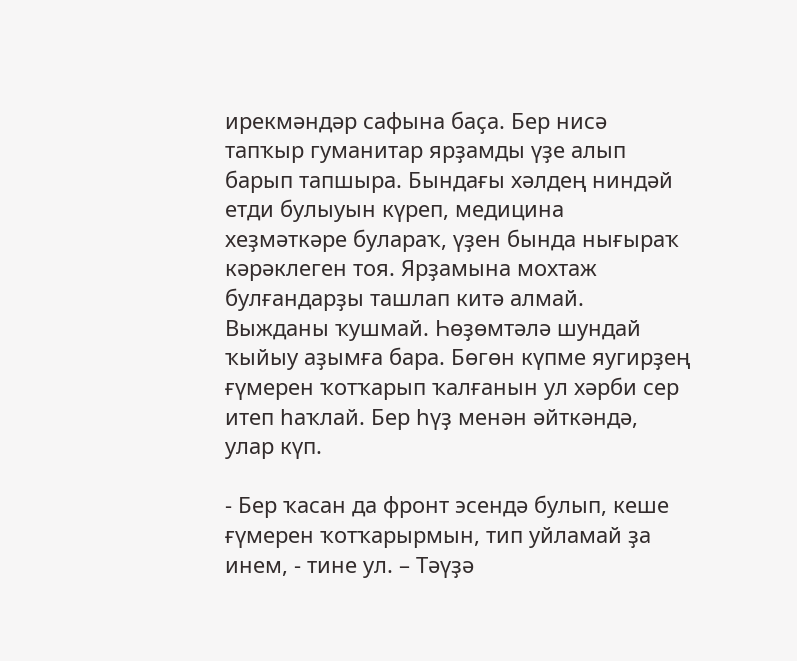ирекмәндәр сафына баҫа. Бер нисә тапҡыр гуманитар ярҙамды үҙе алып барып тапшыра. Бындағы хәлдең ниндәй етди булыуын күреп, медицина хеҙмәткәре булараҡ, үҙен бында нығыраҡ кәрәклеген тоя. Ярҙамына мохтаж булғандарҙы ташлап китә алмай. Выжданы ҡушмай. Һөҙөмтәлә шундай ҡыйыу аҙымға бара. Бөгөн күпме яугирҙең ғүмерен ҡотҡарып ҡалғанын ул хәрби сер итеп һаҡлай. Бер һүҙ менән әйткәндә, улар күп.

- Бер ҡасан да фронт эсендә булып, кеше ғүмерен ҡотҡарырмын, тип уйламай ҙа инем, - тине ул. – Тәүҙә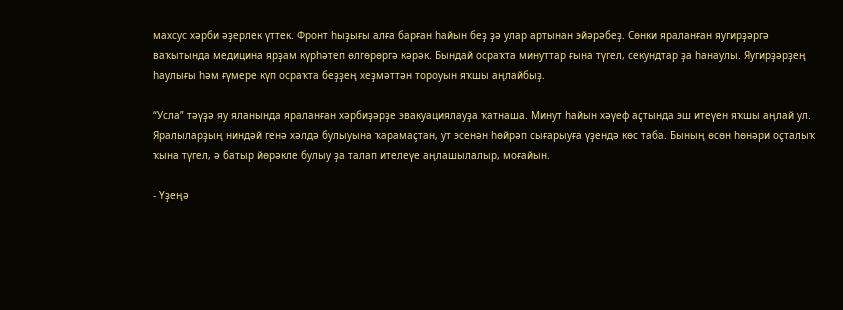махсус хәрби әҙерлек үттек. Фронт һыҙығы алға барған һайын беҙ ҙә улар артынан эйәрәбеҙ. Сөнки яраланған яугирҙәргә ваҡытында медицина ярҙам күрһәтеп өлгөрөргә кәрәк. Бындай осраҡта минуттар ғына түгел, секундтар ҙа һанаулы. Яугирҙәрҙең һаулығы һәм ғүмере күп осраҡта беҙҙең хеҙмәттән тороуын яҡшы аңлайбыҙ.

“Усла” тәүҙә яу яланында яраланған хәрбиҙәрҙе эвакуациялауҙа ҡатнаша. Минут һайын хәүеф аҫтында эш итеүен яҡшы аңлай ул. Яралыларҙың ниндәй генә хәлдә булыуына ҡарамаҫтан, ут эсенән һөйрәп сығарыуға үҙендә көс таба. Бының өсөн һөнәри оҫталыҡ ҡына түгел, ә батыр йөрәкле булыу ҙа талап ителеүе аңлашылалыр, моғайын.

- Үҙеңә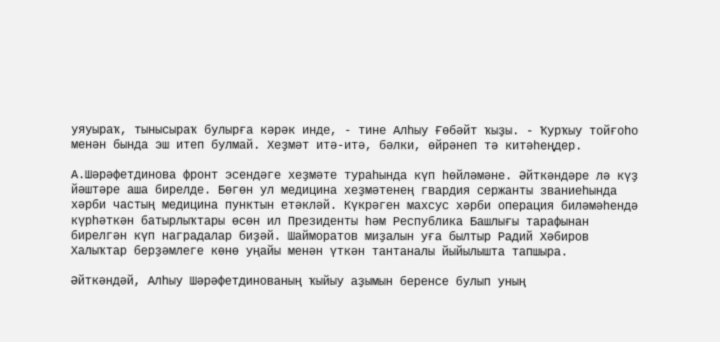уяуыраҡ, тынысыраҡ булырға кәрәк инде, - тине Алһыу Ғөбәйт ҡыҙы. - Ҡурҡыу тойғоһо менән бында эш итеп булмай. Хеҙмәт итә-итә, бәлки, өйрәнеп тә китәһеңдер.

А.Шәрәфетдинова фронт эсендәге хеҙмәте тураһында күп һөйләмәне. Әйткәндәре лә күҙ йәштәре аша бирелде. Бөгөн ул медицина хеҙмәтенең гвардия сержанты званиеһында хәрби частың медицина пунктын етәкләй. Күкрәген махсус хәрби операция биләмәһендә күрһәткән батырлыҡтары өсөн ил Президенты һәм Республика Башлығы тарафынан бирелгән күп наградалар биҙәй. Шайморатов миҙалын уға былтыр Радий Хәбиров Халыҡтар берҙәмлеге көнө уңайы менән үткән тантаналы йыйылышта тапшыра.

Әйткәндәй, Алһыу Шәрәфетдинованың ҡыйыу аҙымын беренсе булып уның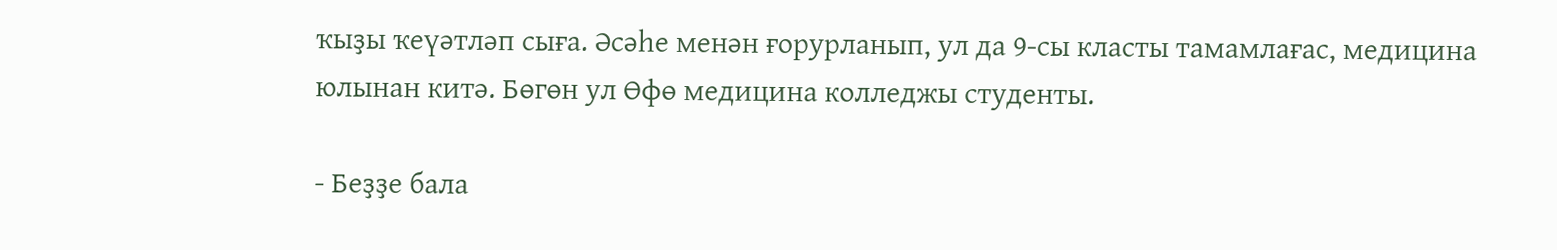ҡыҙы ҡеүәтләп сыға. Әсәһе менән ғорурланып, ул да 9-сы класты тамамлағас, медицина юлынан китә. Бөгөн ул Өфө медицина колледжы студенты.

- Беҙҙе бала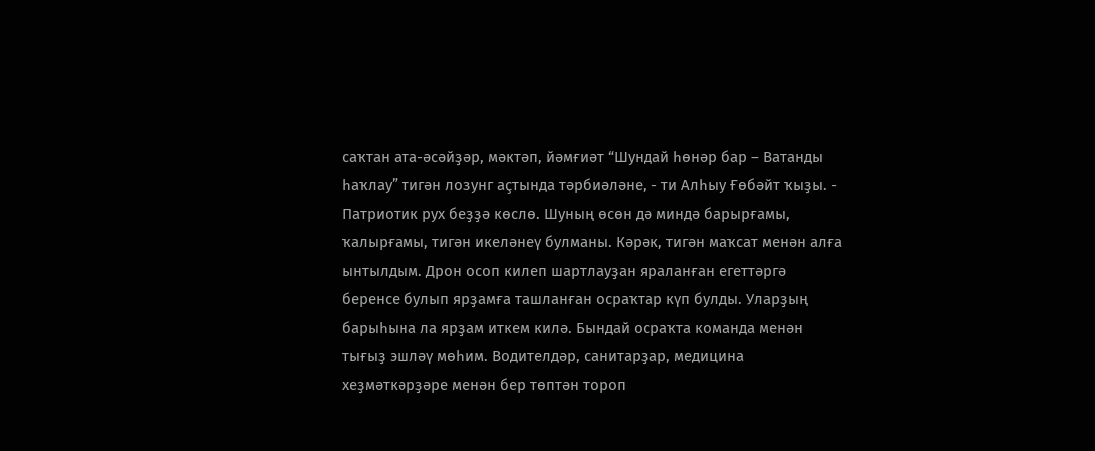саҡтан ата-әсәйҙәр, мәктәп, йәмғиәт “Шундай һөнәр бар – Ватанды һаҡлау” тигән лозунг аҫтында тәрбиәләне, - ти Алһыу Ғөбәйт ҡыҙы. - Патриотик рух беҙҙә көслө. Шуның өсөн дә миндә барырғамы, ҡалырғамы, тигән икеләнеү булманы. Кәрәк, тигән маҡсат менән алға ынтылдым. Дрон осоп килеп шартлауҙан яраланған егеттәргә беренсе булып ярҙамға ташланған осраҡтар күп булды. Уларҙың барыһына ла ярҙам иткем килә. Бындай осраҡта команда менән тығыҙ эшләү мөһим. Водителдәр, санитарҙар, медицина хеҙмәткәрҙәре менән бер төптән тороп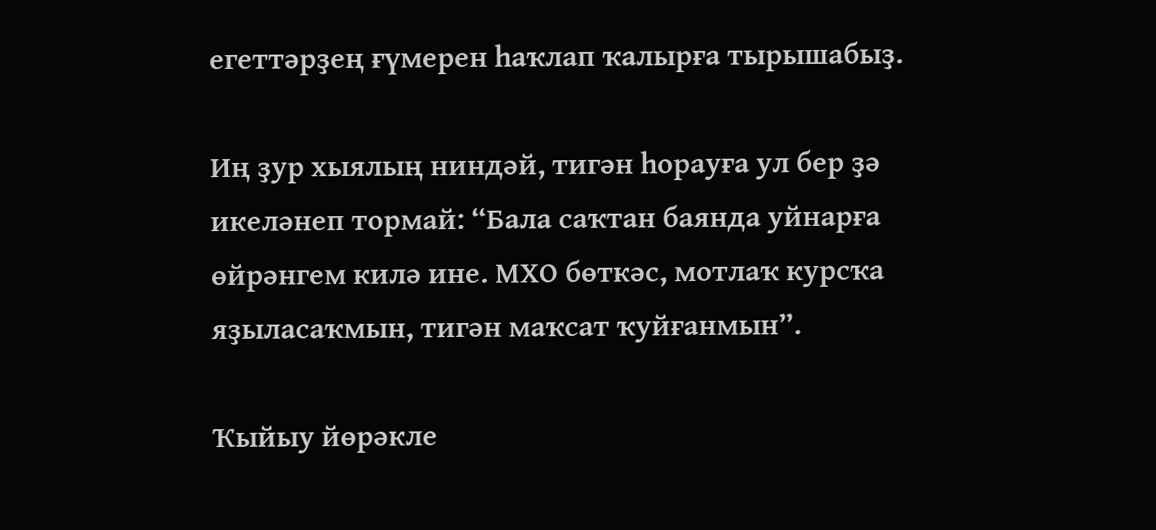егеттәрҙең ғүмерен һаҡлап ҡалырға тырышабыҙ.

Иң ҙур хыялың ниндәй, тигән һорауға ул бер ҙә икеләнеп тормай: “Бала саҡтан баянда уйнарға өйрәнгем килә ине. МХО бөткәс, мотлаҡ курсҡа яҙыласаҡмын, тигән маҡсат ҡуйғанмын”.

Ҡыйыу йөрәкле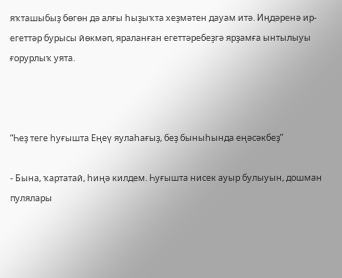яҡташыбыҙ бөгөн дә алғы һыҙыҡта хеҙмәтен дауам итә. Иңдәренә ир-егеттәр бурысы йөкмәп, яраланған егеттәребеҙгә ярҙамға ынтылыуы ғорурлыҡ уята.



“Һеҙ теге һуғышта Еңеү яулаһағыҙ, беҙ быныһында еңәсәкбеҙ”

- Бына, ҡартатай, һиңә килдем. Һуғышта нисек ауыр булыуын, дошман пулялары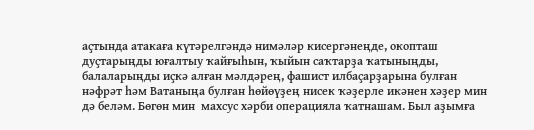аҫтында атакаға күтәрелгәндә нимәләр кисергәнеңде, окопташ дуҫтарыңды юғалтыу ҡайғыһын, ҡыйын саҡтарҙа ҡатыныңды, балаларыңды иҫкә алған мәлдәрең, фашист илбаҫарҙарына булған нәфрәт һәм Ватаныңа булған һөйөүҙең нисек ҡәҙерле икәнен хәҙер мин дә беләм. Бөгөн мин  махсус хәрби операцияла ҡатнашам. Был аҙымға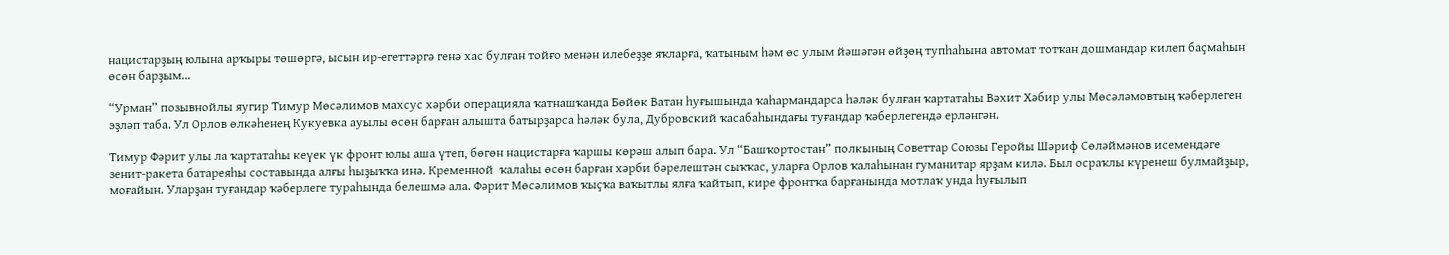нацистарҙың юлына арҡыры төшөргә, ысын ир-егеттәргә генә хас булған тойғо менән илебеҙҙе яҡларға, ҡатыным һәм өс улым йәшәгән өйҙөң тупһаһына автомат тотҡан дошмандар килеп баҫмаһын өсөн барҙым...

“Урман” позывнойлы яугир Тимур Мөсәлимов махсус хәрби операцияла ҡатнашҡанда Бөйөк Ватан һуғышында ҡаһармандарса һәләк булған ҡартатаһы Вәхит Хәбир улы Мөсәләмовтың ҡәберлеген эҙләп таба. Ул Орлов өлкәһенең Кукуевка ауылы өсөн барған алышта батырҙарса һәләк була, Дубровский ҡасабаһындағы туғандар ҡәберлегендә ерләнгән.

Тимур Фәрит улы ла ҡартатаһы кеүек үк фронт юлы аша үтеп, бөгөн нацистарға ҡаршы көрәш алып бара. Ул “Башҡортостан” полкының Советтар Союзы Геройы Шәриф Сөләймәнов исемендәге зенит-ракета батареяһы составында алғы һыҙыҡҡа инә. Кременной  ҡалаһы өсөн барған хәрби бәрелештән сыҡҡас, уларға Орлов ҡалаһынан гуманитар ярҙам килә. Был осраҡлы күренеш булмайҙыр, моғайын. Уларҙан туғандар ҡәберлеге тураһында белешмә ала. Фәрит Мөсәлимов ҡыҫҡа ваҡытлы ялға ҡайтып, кире фронтҡа барғанында мотлаҡ унда һуғылып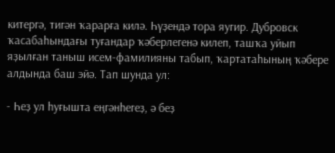китергә, тигән ҡарарға килә. Һүҙендә тора яугир. Дубровск ҡасабаһындағы туғандар ҡәберлегенә килеп, ташҡа уйып яҙылған таныш исем-фамилияны табып, ҡартатаһының ҡәбере алдында баш эйә. Тап шунда ул:

- Һеҙ ул һуғышта еңгәнһегеҙ, ә беҙ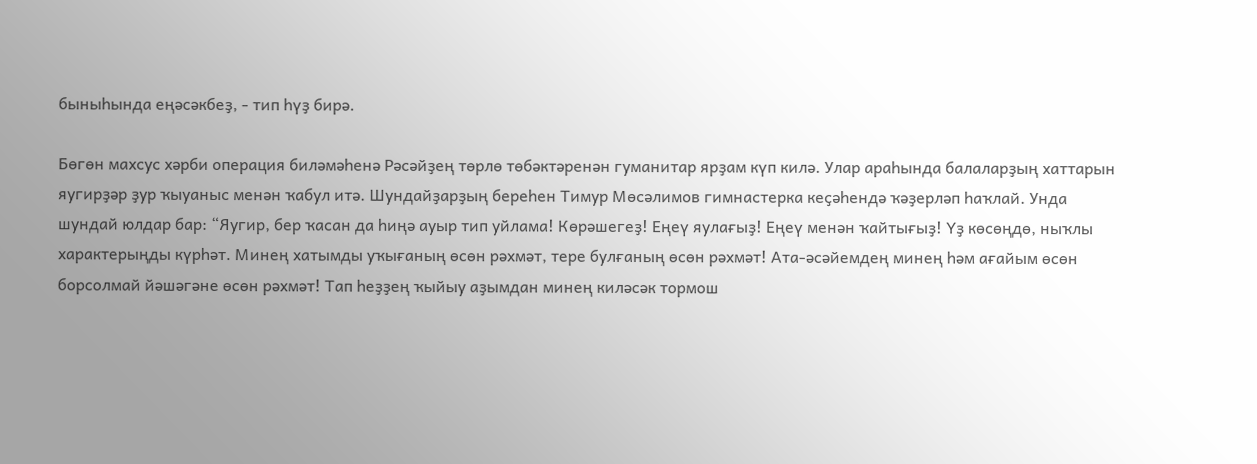быныһында еңәсәкбеҙ, - тип һүҙ бирә.

Бөгөн махсус хәрби операция биләмәһенә Рәсәйҙең төрлө төбәктәренән гуманитар ярҙам күп килә. Улар араһында балаларҙың хаттарын яугирҙәр ҙур ҡыуаныс менән ҡабул итә. Шундайҙарҙың береһен Тимур Мөсәлимов гимнастерка кеҫәһендә ҡәҙерләп һаҡлай. Унда шундай юлдар бар: “Яугир, бер ҡасан да һиңә ауыр тип уйлама! Көрәшегеҙ! Еңеү яулағыҙ! Еңеү менән ҡайтығыҙ! Үҙ көсөңдө, ныҡлы характерыңды күрһәт. Минең хатымды уҡығаның өсөн рәхмәт, тере булғаның өсөн рәхмәт! Ата-әсәйемдең минең һәм ағайым өсөн борсолмай йәшәгәне өсөн рәхмәт! Тап һеҙҙең ҡыйыу аҙымдан минең киләсәк тормош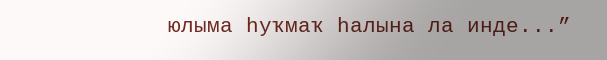юлыма һуҡмаҡ һалына ла инде...”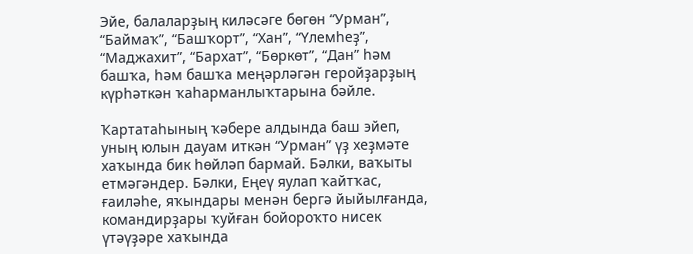Эйе, балаларҙың киләсәге бөгөн “Урман”, “Баймаҡ”, “Башҡорт”, “Хан”, “Үлемһеҙ”, “Маджахит”, “Бархат”, “Бөркөт”, “Дан” һәм башҡа, һәм башҡа меңәрләгән геройҙарҙың күрһәткән ҡаһарманлыҡтарына бәйле.

Ҡартатаһының ҡәбере алдында баш эйеп, уның юлын дауам иткән “Урман” үҙ хеҙмәте хаҡында бик һөйләп бармай. Бәлки, ваҡыты етмәгәндер. Бәлки, Еңеү яулап ҡайтҡас, ғаиләһе, яҡындары менән бергә йыйылғанда, командирҙары ҡуйған бойороҡто нисек үтәүҙәре хаҡында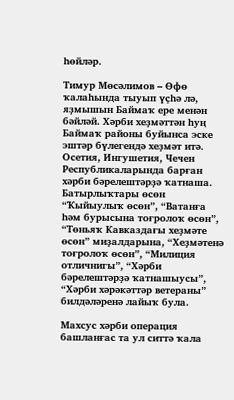һөйләр.

Тимур Мөсәлимов – Өфө ҡалаһында тыуып үҫһә лә, яҙмышын Баймаҡ ере менән бәйләй. Хәрби хеҙмәттән һуң Баймаҡ районы буйынса эске эштәр бүлегендә хеҙмәт итә. Осетия, Ингушетия, Чечен Республикаларында барған хәрби бәрелештәрҙә ҡатнаша. Батырлыҡтары өсөн “Ҡыйыулыҡ өсөн”, “Ватанға һәм бурысына тоғролоҡ өсөн”, “Төньяҡ Кавказдағы хеҙмәте өсөн” миҙалдарына, “Хеҙмәтенә тоғролоҡ өсөн”, “Милиция отличнигы”, “Хәрби бәрелештәрҙә ҡатнашыусы”, “Хәрби хәрәкәттәр ветераны” билдәләренә лайыҡ була.

Махсус хәрби операция башланғас та ул ситтә ҡала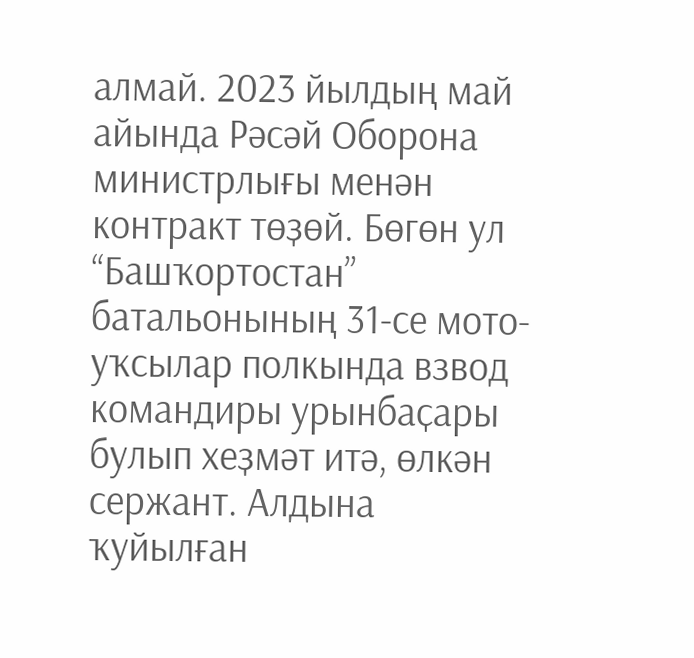алмай. 2023 йылдың май айында Рәсәй Оборона министрлығы менән контракт төҙөй. Бөгөн ул “Башҡортостан” батальонының 31-се мото-уҡсылар полкында взвод командиры урынбаҫары булып хеҙмәт итә, өлкән сержант. Алдына ҡуйылған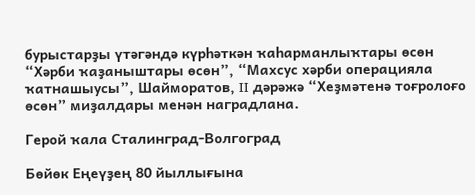бурыстарҙы үтәгәндә күрһәткән ҡаһарманлыҡтары өсөн “Хәрби ҡаҙаныштары өсөн”, “Махсус хәрби операцияла ҡатнашыусы”, Шайморатов, II дәрәжә “Хеҙмәтенә тоғролоғо өсөн” миҙалдары менән наградлана.

Герой ҡала Сталинград-Волгоград

Бөйөк Еңеүҙең 80 йыллығына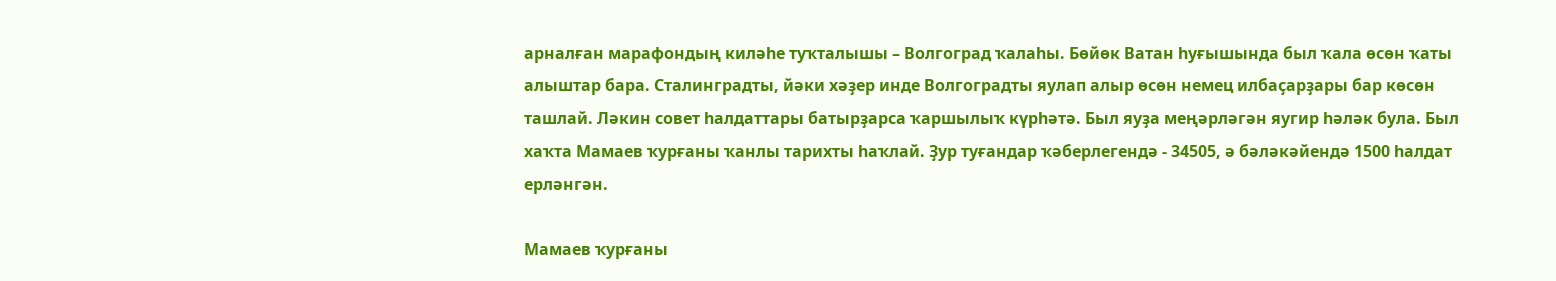арналған марафондың киләһе туҡталышы – Волгоград ҡалаһы. Бөйөк Ватан һуғышында был ҡала өсөн ҡаты алыштар бара. Сталинградты, йәки хәҙер инде Волгоградты яулап алыр өсөн немец илбаҫарҙары бар көсөн ташлай. Ләкин совет һалдаттары батырҙарса ҡаршылыҡ күрһәтә. Был яуҙа меңәрләгән яугир һәләк була. Был хаҡта Мамаев ҡурғаны ҡанлы тарихты һаҡлай. Ҙур туғандар ҡәберлегендә - 34505, ә бәләкәйендә 1500 һалдат ерләнгән.

Мамаев ҡурғаны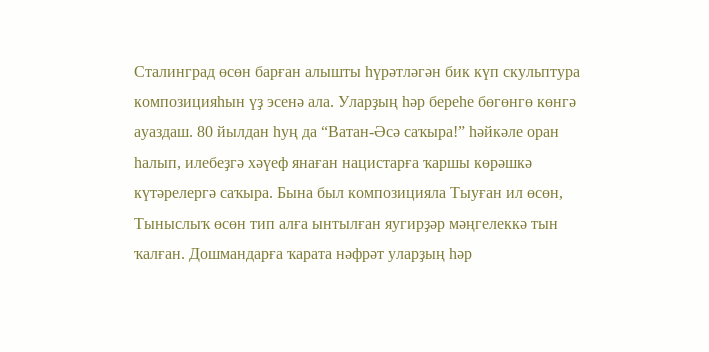Сталинград өсөн барған алышты һүрәтләгән бик күп скульптура композицияһын үҙ эсенә ала. Уларҙың һәр береһе бөгөнгө көнгә ауаздаш. 80 йылдан һуң да “Ватан-Әсә саҡыра!” һәйкәле оран һалып, илебеҙгә хәүеф янаған нацистарға ҡаршы көрәшкә күтәрелергә саҡыра. Бына был композицияла Тыуған ил өсөн, Тыныслыҡ өсөн тип алға ынтылған яугирҙәр мәңгелеккә тын ҡалған. Дошмандарға ҡарата нәфрәт уларҙың һәр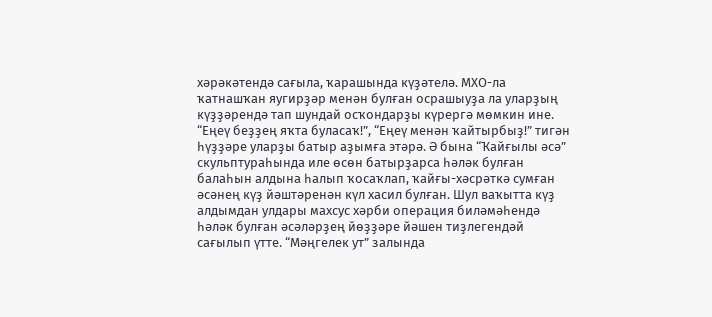хәрәкәтендә сағыла, ҡарашында күҙәтелә. МХО-ла ҡатнашҡан яугирҙәр менән булған осрашыуҙа ла уларҙың күҙҙәрендә тап шундай осҡондарҙы күрергә мөмкин ине. “Еңеү беҙҙең яҡта буласаҡ!”, “Еңеү менән ҡайтырбыҙ!” тигән һүҙҙәре уларҙы батыр аҙымға этәрә. Ә бына “Ҡайғылы әсә” скульптураһында иле өсөн батырҙарса һәләк булған балаһын алдына һалып ҡосаҡлап, ҡайғы-хәсрәткә сумған әсәнең күҙ йәштәренән күл хасил булған. Шул ваҡытта күҙ алдымдан улдары махсус хәрби операция биләмәһендә һәләк булған әсәләрҙең йөҙҙәре йәшен тиҙлегендәй сағылып үтте. “Мәңгелек ут” залында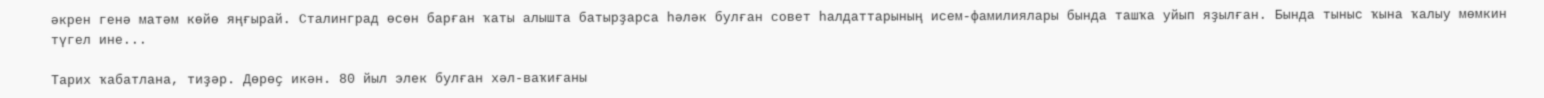әкрен генә матәм көйө яңғырай. Сталинград өсөн барған ҡаты алышта батырҙарса һәләк булған совет һалдаттарының исем-фамилиялары бында ташҡа уйып яҙылған. Бында тыныс ҡына ҡалыу мөмкин түгел ине...

Тарих ҡабатлана, тиҙәр. Дөрөҫ икән. 80 йыл элек булған хәл-ваҡиғаны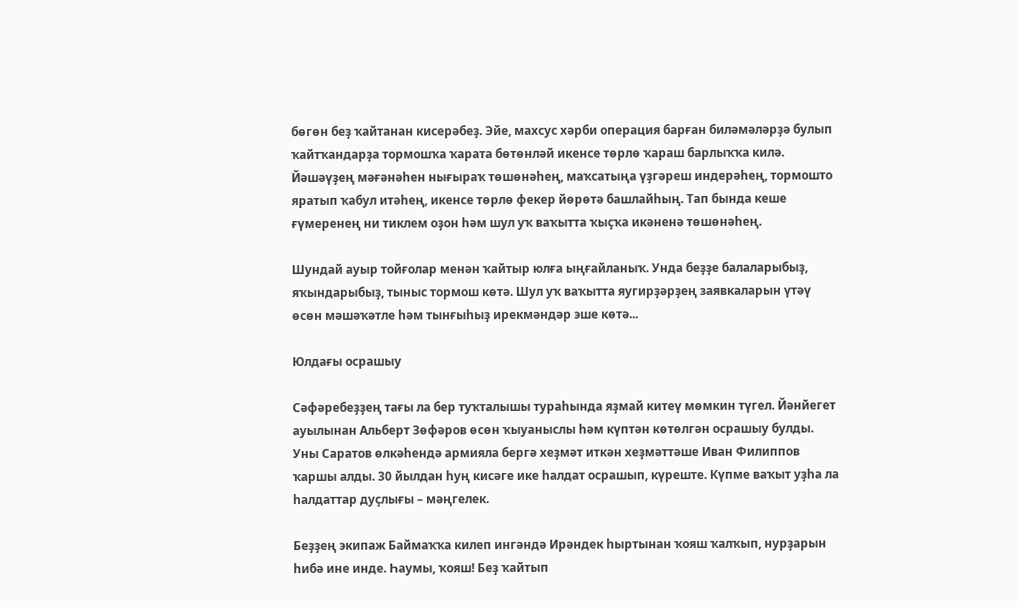бөгөн беҙ ҡайтанан кисерәбеҙ. Эйе, махсус хәрби операция барған биләмәләрҙә булып ҡайтҡандарҙа тормошҡа ҡарата бөтөнләй икенсе төрлө ҡараш барлыҡҡа килә. Йәшәүҙең мәғәнәһен нығыраҡ төшөнәһең, маҡсатыңа үҙгәреш индерәһең, тормошто яратып ҡабул итәһең, икенсе төрлө фекер йөрөтә башлайһың. Тап бында кеше ғүмеренең ни тиклем оҙон һәм шул уҡ ваҡытта ҡыҫҡа икәненә төшөнәһең.

Шундай ауыр тойғолар менән ҡайтыр юлға ыңғайланыҡ. Унда беҙҙе балаларыбыҙ, яҡындарыбыҙ, тыныс тормош көтә. Шул уҡ ваҡытта яугирҙәрҙең заявкаларын үтәү өсөн мәшәҡәтле һәм тынғыһыҙ ирекмәндәр эше көтә...

Юлдағы осрашыу

Сәфәребеҙҙең тағы ла бер туҡталышы тураһында яҙмай китеү мөмкин түгел. Йәнйегет ауылынан Альберт Зөфәров өсөн ҡыуаныслы һәм күптән көтөлгән осрашыу булды. Уны Саратов өлкәһендә армияла бергә хеҙмәт иткән хеҙмәттәше Иван Филиппов ҡаршы алды. 30 йылдан һуң кисәге ике һалдат осрашып, күреште. Күпме ваҡыт уҙһа ла һалдаттар дуҫлығы – мәңгелек.

Беҙҙең экипаж Баймаҡҡа килеп ингәндә Ирәндек һыртынан ҡояш ҡалҡып, нурҙарын һибә ине инде. Һаумы, ҡояш! Беҙ ҡайтып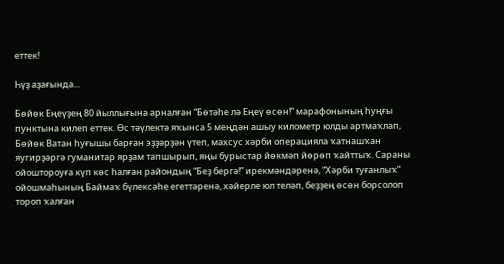еттек!

Һүҙ аҙағында...

Бөйөк Еңеүҙең 80 йыллығына арналған “Бөтәһе лә Еңеү өсөн!” марафонының һуңғы пунктына килеп еттек. Өс тәүлектә яҡынса 5 меңдән ашыу километр юлды артмаҡлап, Бөйөк Ватан һуғышы барған эҙҙәрҙән үтеп, махсус хәрби операцияла ҡатнашҡан яугирҙәргә гуманитар ярҙам тапшырып, яңы бурыстар йөкмәп йөрөп ҡайттыҡ. Сараны ойоштороуға күп көс һалған райондың “Беҙ бергә!” ирекмәндәренә, “Хәрби туғанлыҡ” ойошмаһының Баймаҡ бүлексәһе егеттәренә, хәйерле юл теләп, беҙҙең өсөн борсолоп тороп ҡалған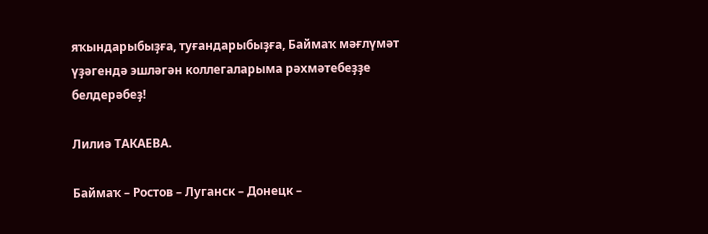яҡындарыбыҙға, туғандарыбыҙға, Баймаҡ мәғлүмәт үҙәгендә эшләгән коллегаларыма рәхмәтебеҙҙе белдерәбеҙ!

Лилиә ТАКАЕВА.

Баймаҡ – Ростов – Луганск – Донецк –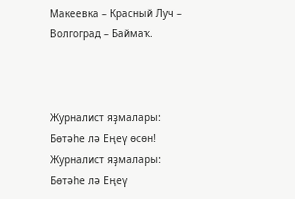Макеевка – Красный Луч – Волгоград – Баймаҡ.



Журналист яҙмалары: Бөтәһе лә Еңеү өсөн!
Журналист яҙмалары: Бөтәһе лә Еңеү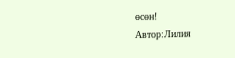өсөн!
Автор:Лилия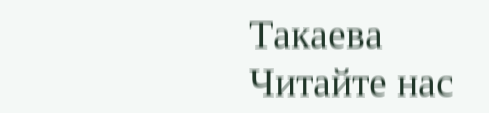Такаева
Читайте нас